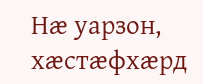Нæ уарзон, хæстæфхæрд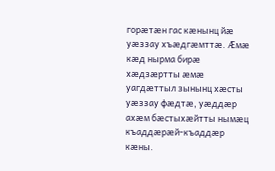горæтæн гас кæнынц йæ уæззау хъæдгæмттæ. Æмæ кæд нырма бирæ хæдзæртты æмæ уагдæттыл зынынц хæсты уæззау фæдтæ, уæддæр ахæм бæстыхæйтты нымæц къаддæрæй-къаддæр кæны.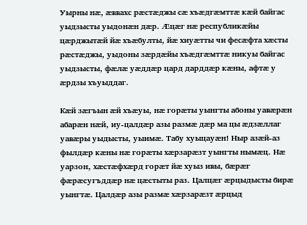Уырны нæ, æввахс рæстæджы сæ хъæдгæмттæ кæй байгас уыдзысты уыдонæн дæр. Æцæг нæ республикæйы цæрджытæй йæ хъæбулты, йæ хиуæтты чи фесæфта хæсты рæстæджы, уыдоны зæрдæйы хъæдгæмттæ никуы байгас уыдзысты, фæлæ уæддæр цард дарддæр кæны, афтæ у æрдзы хъуыддаг.

Кæй зæгъын æй хъæуы, нæ горæты уынгты абоны уавæрæн абарæн нæй, иу-цалдæр азы размæ дæр ма цы æдзæллаг уавæры уыдысты, уыимæ. Табу хуыцауæн! Ныр азæй-аз фылдæр кæны нæ горæты хæрзарæзт уынгты нымæц. Нæ уарзон, хæстæфхæрд горæт йæ хуыз ивы, бæрæг фæрæсугъддæр нæ цæстыты раз. Цалцæг æрцыдысты бирæ уынгтæ. Цалдæр азы размæ хæрзарæзт æрцыд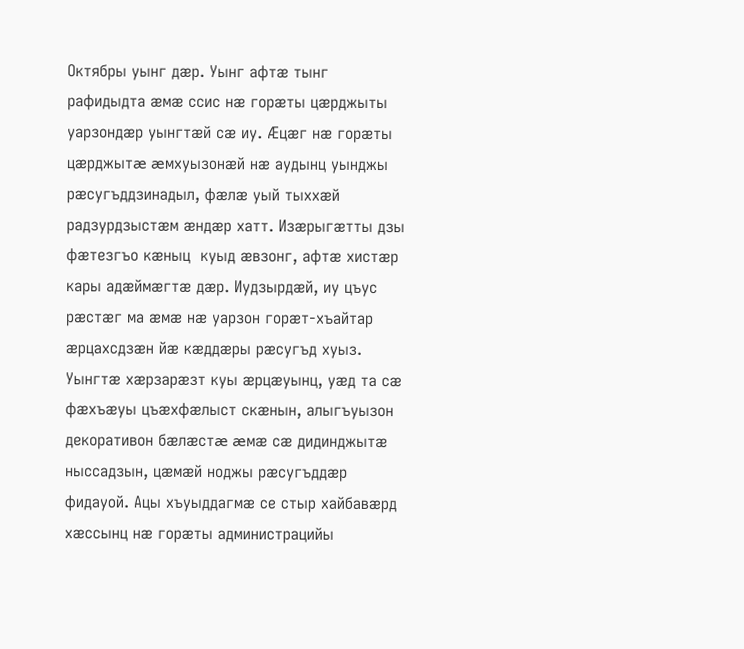Октябры уынг дæр. Уынг афтæ тынг рафидыдта æмæ ссис нæ горæты цæрджыты уарзондæр уынгтæй сæ иу. Æцæг нæ горæты цæрджытæ æмхуызонæй нæ аудынц уынджы рæсугъддзинадыл, фæлæ уый тыххæй радзурдзыстæм æндæр хатт. Изæрыгæтты дзы фæтезгъо кæныц  куыд æвзонг, афтæ хистæр кары адæймæгтæ дæр. Иудзырдæй, иу цъус рæстæг ма æмæ нæ уарзон горæт-хъайтар æрцахсдзæн йæ кæддæры рæсугъд хуыз. Уынгтæ хæрзарæзт куы æрцæуынц, уæд та сæ фæхъæуы цъæхфæлыст скæнын, алыгъуызон декоративон бæлæстæ æмæ сæ дидинджытæ ныссадзын, цæмæй ноджы рæсугъддæр фидауой. Ацы хъуыддагмæ се стыр хайбавæрд хæссынц нæ горæты администрацийы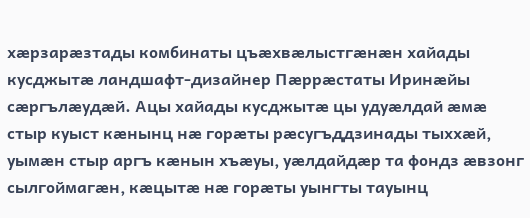хæрзарæзтады комбинаты цъæхвæлыстгæнæн хайады кусджытæ ландшафт-дизайнер Пæррæстаты Иринæйы сæргълæудæй. Ацы хайады кусджытæ цы удуæлдай æмæ стыр куыст кæнынц нæ горæты рæсугъддзинады тыххæй, уымæн стыр аргъ кæнын хъæуы, уæлдайдæр та фондз æвзонг сылгоймагæн, кæцытæ нæ горæты уынгты тауынц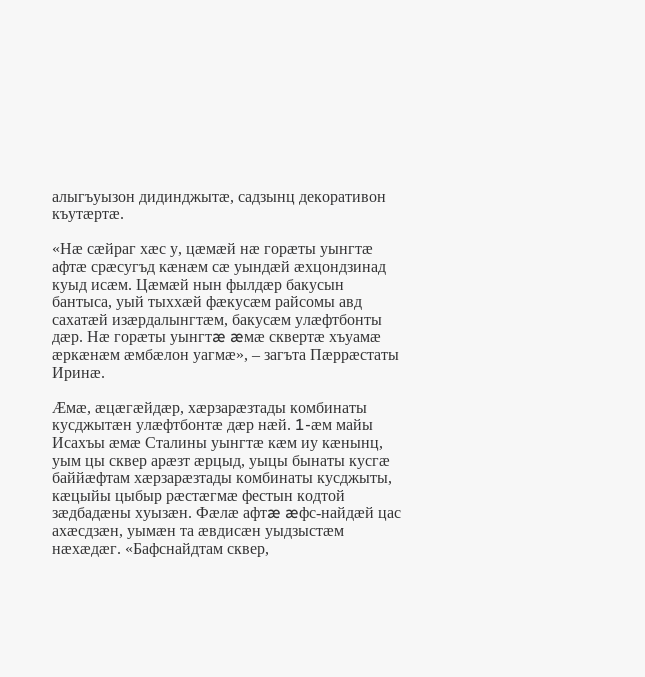алыгъуызон дидинджытæ, садзынц декоративон къутæртæ.

«Нæ сæйраг хæс у, цæмæй нæ горæты уынгтæ афтæ срæсугъд кæнæм сæ уындæй æхцондзинад куыд исæм. Цæмæй нын фылдæр бакусын бантыса, уый тыххæй фæкусæм райсомы авд сахатæй изæрдалынгтæм, бакусæм улæфтбонты  дæр. Нæ горæты уынгтæ æмæ сквертæ хъуамæ æркæнæм æмбæлон уагмæ», – загъта Пæррæстаты Иринæ.

Æмæ, æцæгæйдæр, хæрзарæзтады комбинаты кусджытæн улæфтбонтæ дæр нæй. 1-æм майы  Исахъы æмæ Сталины уынгтæ кæм иу кæнынц, уым цы сквер арæзт æрцыд, уыцы бынаты кусгæ баййæфтам хæрзарæзтады комбинаты кусджыты, кæцыйы цыбыр рæстæгмæ фестын кодтой зæдбадæны хуызæн. Фæлæ афтæ æфс-найдæй цас ахæсдзæн, уымæн та æвдисæн уыдзыстæм нæхæдæг. «Бафснайдтам сквер,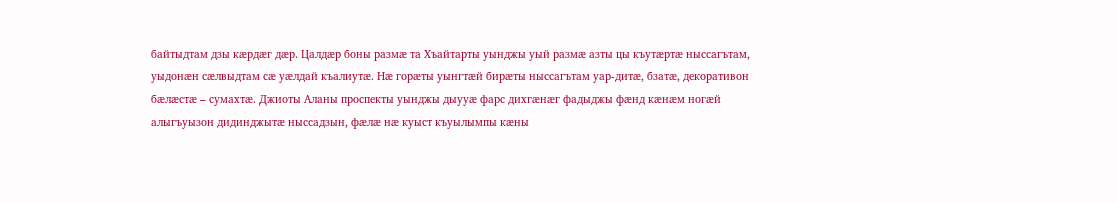байтыдтам дзы кæрдæг дæр. Цалдæр боны размæ та Хъайтарты уынджы уый размæ азты цы къутæртæ ныссагътам, уыдонæн сæлвыдтам сæ уæлдай къалиутæ. Нæ горæты уынгтæй бирæты ныссагътам уар-дитæ, бзатæ, декоративон бæлæстæ – сумахтæ. Джиоты Аланы проспекты уынджы дыууæ фарс дихгæнæг фадыджы фæнд кæнæм ногæй алыгъуызон дидинджытæ ныссадзын, фæлæ нæ куыст къуылымпы кæны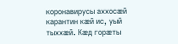коронавирусы аххосæй карантин кæй ис, уый тыххæй. Кæд горæты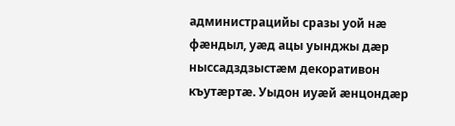администрацийы сразы уой нæ фæндыл, уæд ацы уынджы дæр ныссадздзыстæм декоративон къутæртæ. Уыдон иуæй æнцондæр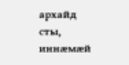архайд сты, иннæмæй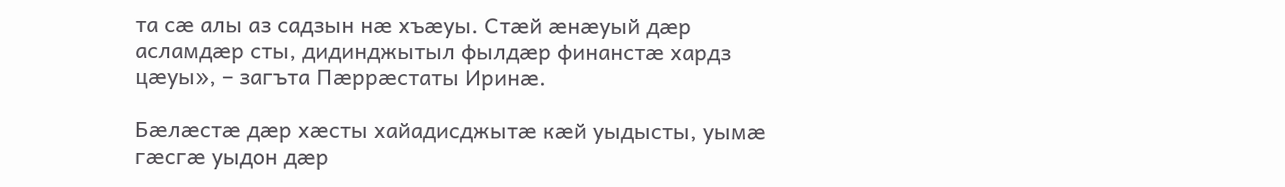та сæ алы аз садзын нæ хъæуы. Стæй æнæуый дæр асламдæр сты, дидинджытыл фылдæр финанстæ хардз цæуы», – загъта Пæррæстаты Иринæ.

Бæлæстæ дæр хæсты хайадисджытæ кæй уыдысты, уымæ гæсгæ уыдон дæр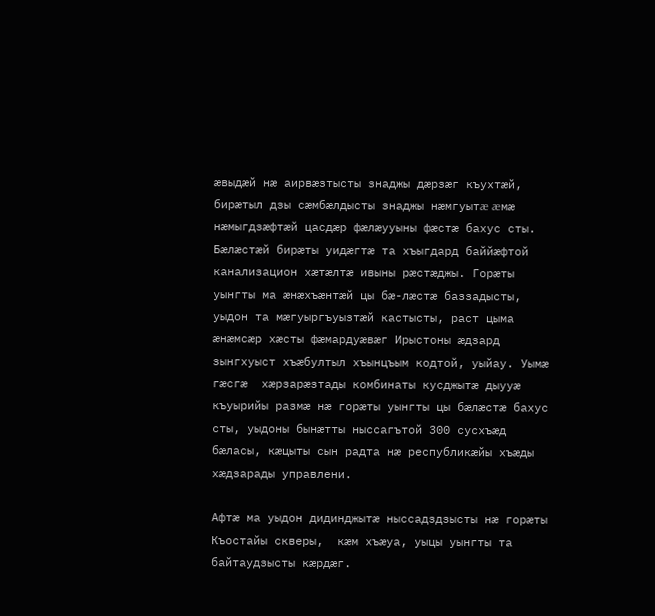æвыдæй нæ аирвæзтысты знаджы дæрзæг къухтæй, бирæтыл дзы сæмбæлдысты знаджы нæмгуытæ æмæ  нæмыгдзæфтæй цасдæр фæлæууыны фæстæ бахус сты. Бæлæстæй бирæты уидæгтæ та хъыгдард баййæфтой канализацион хæтæлтæ ивыны рæстæджы. Горæты уынгты ма æнæхъæнтæй цы бæ-лæстæ баззадысты, уыдон та мæгуыргъуызтæй кастысты, раст цыма æнæмсæр хæсты фæмардуæвæг Ирыстоны æдзард зынгхуыст хъæбултыл хъынцъым кодтой, уыйау. Уымæ гæсгæ  хæрзарæзтады комбинаты кусджытæ дыууæ къуырийы размæ нæ горæты уынгты цы бæлæстæ бахус сты, уыдоны бынæтты ныссагътой 300 сусхъæд бæласы, кæцыты сын радта нæ республикæйы хъæды хæдзарады управлени.

Афтæ ма уыдон дидинджытæ ныссадздзысты нæ горæты Къостайы скверы,  кæм хъæуа, уыцы уынгты та байтаудзысты кæрдæг.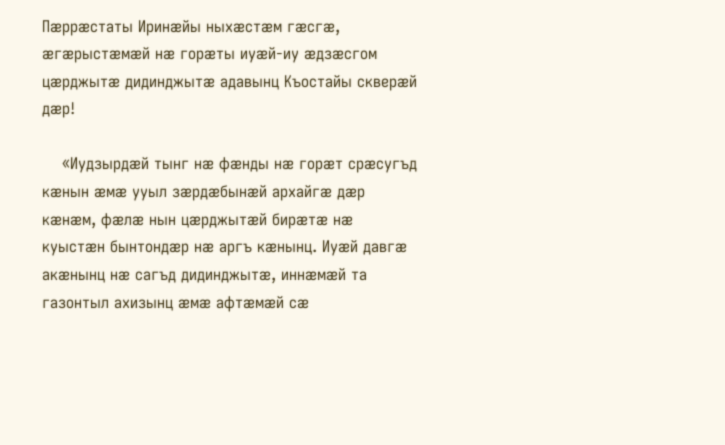Пæррæстаты Иринæйы ныхæстæм гæсгæ, æгæрыстæмæй нæ горæты иуæй-иу æдзæсгом цæрджытæ дидинджытæ адавынц Къостайы скверæй дæр!

    «Иудзырдæй тынг нæ фæнды нæ горæт срæсугъд кæнын æмæ ууыл зæрдæбынæй архайгæ дæр кæнæм, фæлæ нын цæрджытæй бирæтæ нæ куыстæн бынтондæр нæ аргъ кæнынц. Иуæй давгæ акæнынц нæ сагъд дидинджытæ, иннæмæй та газонтыл ахизынц æмæ афтæмæй сæ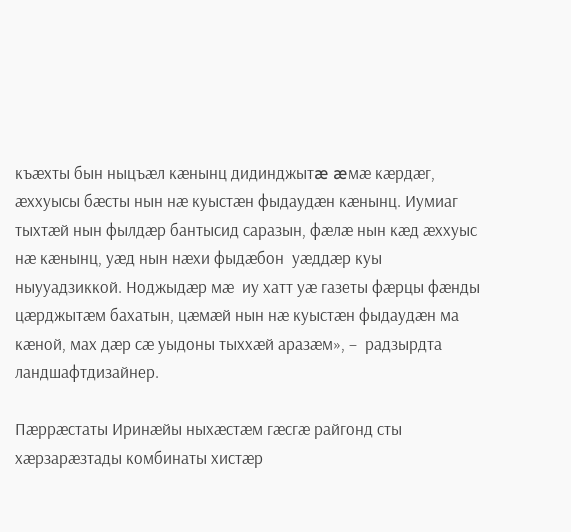къæхты бын ныцъæл кæнынц дидинджытæ æмæ кæрдæг, æххуысы бæсты нын нæ куыстæн фыдаудæн кæнынц. Иумиаг тыхтæй нын фылдæр бантысид саразын, фæлæ нын кæд æххуыс нæ кæнынц, уæд нын нæхи фыдæбон  уæддæр куы ныууадзиккой. Ноджыдæр мæ  иу хатт уæ газеты фæрцы фæнды цæрджытæм бахатын, цæмæй нын нæ куыстæн фыдаудæн ма кæной, мах дæр сæ уыдоны тыххæй аразæм», –  радзырдта ландшафтдизайнер.

Пæррæстаты Иринæйы ныхæстæм гæсгæ райгонд сты хæрзарæзтады комбинаты хистæр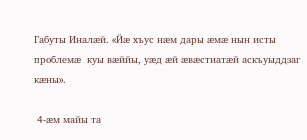Габуты Иналæй. «Йæ хъус нæм дары æмæ нын исты проблемæ  куы вæййы, уæд æй æвæстиатæй аскъуыддзаг кæны».

 4-æм майы та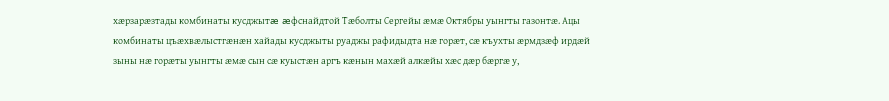хæрзарæзтады комбинаты кусджытæ æфснайдтой Тæболты Сергейы æмæ Октябры уынгты газонтæ. Ацы комбинаты цъæхвæлыстгæнæн хайады кусджыты руаджы рафидыдта нæ горæт, сæ къухты æрмдзæф ирдæй зыны нæ горæты уынгты æмæ сын сæ куыстæн аргъ кæнын махæй алкæйы хæс дæр бæргæ у,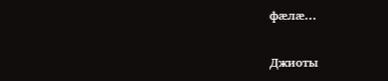фæлæ…

Джиоты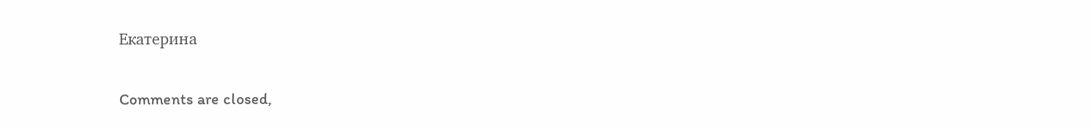Екатерина

Comments are closed,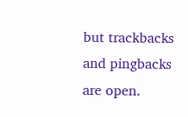but trackbacks and pingbacks are open.